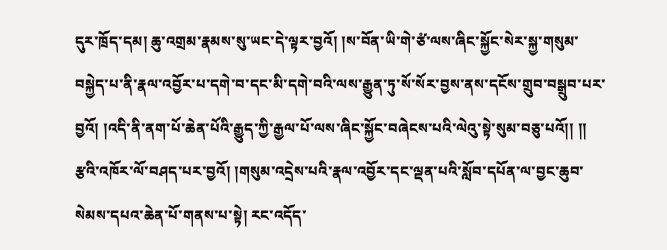དུར་ཁྲོད་དམ། ཆུ་འགྲམ་རྣམས་སུ་ཡང་དེ་ལྟར་བྱའོ། །ས་བོན་ཡི་གེ་ཙཾ་ལས་ཞིང་སྐྱོང་སེར་སྐྱ་གསུམ་བསྐྱེད་པ་ནི་རྣལ་འབྱོར་པ་དགེ་བ་དང་མི་དགེ་བའི་ལས་རྒྱུན་ཏུ་སོ་སོར་བྱས་ནས་དངོས་གྲུབ་བསྒྲུབ་པར་བྱའོ། །འདི་ནི་ནག་པོ་ཆེན་པོའི་རྒྱུད་ཀྱི་རྒྱལ་པོ་ལས་ཞིང་སྐྱོང་བཞེངས་པའི་ལེའུ་སྟེ་སུམ་བཅུ་པའོ།། །། རྩའི་འཁོར་ལོ་བཤད་པར་བྱའོ། །གསུམ་འདྲེས་པའི་རྣལ་འབྱོར་དང་ལྡན་པའི་སློབ་དཔོན་ལ་བྱང་ཆུབ་སེམས་དཔའ་ཆེན་པོ་གནས་པ་སྟེ། རང་འདོད་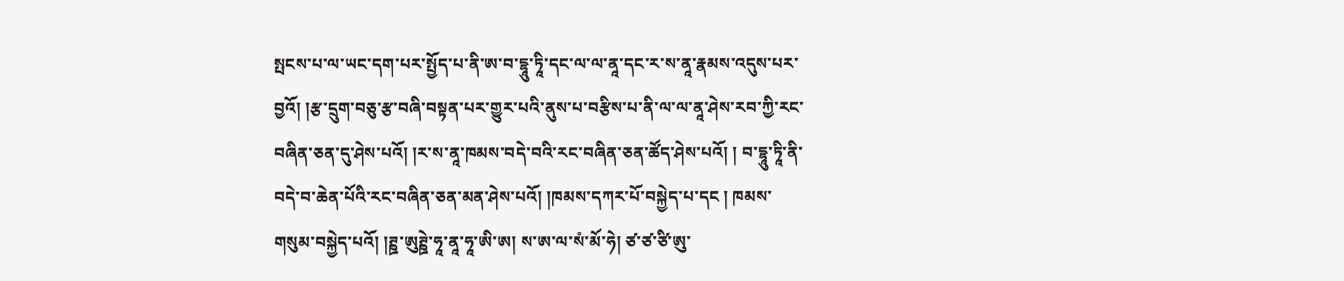སྤངས་པ་ལ་ཡང་དག་པར་སྤྱོད་པ་ནི་ཨ་བ་དྷཱུ་ཏཱི་དང་ལ་ལ་ནཱ་དང་ར་ས་ནཱ་རྣམས་འདུས་པར་བྱའོ། །རྩ་དྲུག་བཅུ་རྩ་བཞི་བསྟན་པར་གྱུར་པའི་ནུས་པ་བརྩིས་པ་ནི་ལ་ལ་ནཱ་ཤེས་རབ་ཀྱི་རང་བཞིན་ཅན་དུ་ཤེས་པའོ། །ར་ས་ནཱ་ཁམས་བདེ་བའི་རང་བཞིན་ཅན་ཚོད་ཤེས་པའོ། ། བ་དྷཱུ་ཏཱི་ནི་བདེ་བ་ཆེན་པོའི་རང་བཞིན་ཅན་མན་ཤེས་པའོ། །ཁམས་དཀར་པོ་བསྐྱེད་པ་དང ། ཁམས་གསུམ་བསྐྱེད་པའོ། །ཊྛ་ཨུཊྛེ་ཧཱ་ནཱ་ཧཱ་ཨི་ཨ། ས་ཨ་ལ་སཾ་མོ་ཧེ། ཙ་ཙ་ཙི་ཨུ་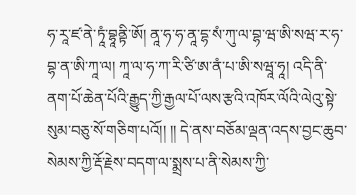ཧ་རཱ་ཛ་ནེ་ཏཱཾ་བྷཱནྟི་ཨོ། ནཱ་ཧ་ཧ་ནཱ་དྷ་སཾ་ཀུ་ལ་བྷ་ཝ་ཨི་སཝ་ར་ཧ་བྷ་ན་ཨི་ཀཱ་ལ། ཀཱ་ལ་ཧ་ཀ་རི་ཙི་ཨ་ནཾ་པ་ཨི་སཝཱ་ཧཱ། འདི་ནི་ནག་པོ་ཆེན་པོའི་རྒྱུད་ཀྱི་རྒྱལ་པོ་ལས་རྩའི་འཁོར་ལོའི་ལེའུ་སྟེ་སུམ་བཅུ་སོ་གཅིག་པའོ།། །། དེ་ནས་བཅོམ་ལྡན་འདས་བྱང་ཆུབ་སེམས་ཀྱི་རྡོ་རྗེས་བདག་ལ་སྨྲས་པ་ནི་སེམས་ཀྱི་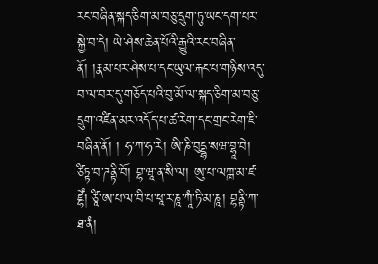རང་བཞིན་སྐད་ཅིག་མ་བཅུ་དྲུག་ཏུ་ཡང་དག་པར་སྐྱེ་བ་དེ། ཡེ་ཤེས་ཆེན་པོའི་རྒྱུའི་རང་བཞིན་ནོ། །རྣམ་པར་ཤེས་པ་དང་ཡུལ་རྐང་པ་གཉིས་འདུ་བ་ལ་བར་དུ་གཅོད་པའི་བུ་མོ་ལ་སྐད་ཅིག་མ་བཅུ་དྲུག་འཛིན་མར་འདོད་པ་ཚ་རེག་དང་གྲང་རེག་ཇི་བཞིན་ནོ། ། ཧ་ཀ་ཧ་རེ། ཨི་ཎི་བུདྡྷ་སཝ་བྷཱ་བེ། ཙིཏྟ་བ་ཌནྟི་བོ། བྷ་ཝཱ་ན་སི་ལ། ཨུ་པ་ལཀྑ་མ་ཛ་ཛྷེཾ། ཙཱི་ཨ་པ་ལ་བི་པ་ཕཱ་ར་ཎཱ་ཀཱཾ་ཏི་མ་ཎཱ། བྷནྟི་ཀ་ཐ་ནཾ།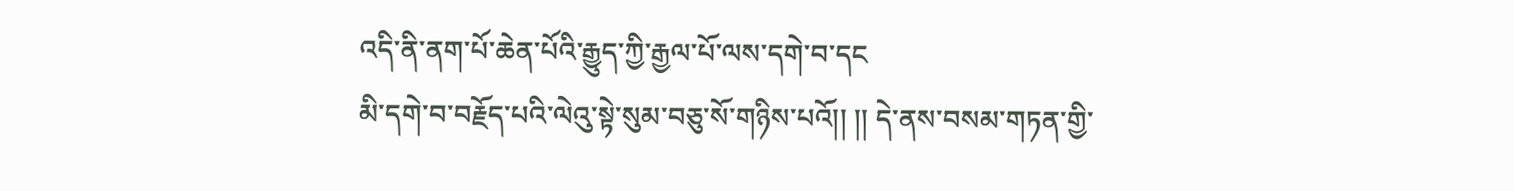འདི་ནི་ནག་པོ་ཆེན་པོའི་རྒྱུད་ཀྱི་རྒྱལ་པོ་ལས་དགེ་བ་དང
མི་དགེ་བ་བརྗོད་པའི་ལེའུ་སྟེ་སུམ་བཅུ་སོ་གཉིས་པའོ།། །། དེ་ནས་བསམ་གཏན་གྱི་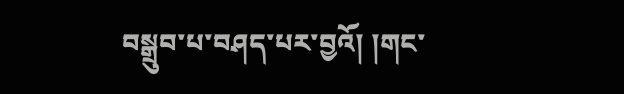བསྒྲུབ་པ་བཤད་པར་བྱའོ། །གང་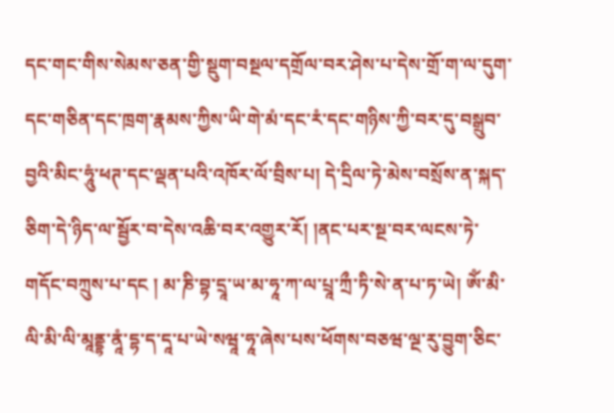དང་གང་གིས་སེམས་ཅན་གྱི་སྡུག་བསྔལ་དགྲོལ་བར་ཤེས་པ་དེས་གྲོ་ག་ལ་དུག་དང་གཅིན་དང་ཁྲག་རྣམས་ཀྱིས་ཡི་གེ་མཾ་དང་རཾ་དང་གཉིས་ཀྱི་བར་དུ་བསྒྲུབ་བྱའི་མིང་ཧཱུཾ་ཕཊ་དང་ལྡན་པའི་འཁོར་ལོ་བྲིས་པ། དེ་དྲིལ་ཏེ་མེས་བསྲོས་ན་སྐད་ཅིག་དེ་ཉིད་ལ་སྦྱོར་བ་དེས་འཆི་བར་འགྱུར་རོ། །ནང་པར་སྔ་བར་ལངས་ཏེ་གདོང་བཀྲུས་པ་དང ། མ་ཎི་བྷ་དྲཱ་ཡ་མ་ཧཱ་ཀ་ལ་པྲཱ་ཀྲྀ་ཏི་སེ་ན་པ་ཏ་ཡེ། ཨོཾ་མི་ལི་མི་ལི་མཱནྡྷ་ནཱཾ་དྷ་ད་དཱ་པ་ཡེ་སཝཱ་ཧཱ་ཞེས་པས་ཕོགས་བཅཝ་ལྔ་རུ་བྱུག་ཅིང་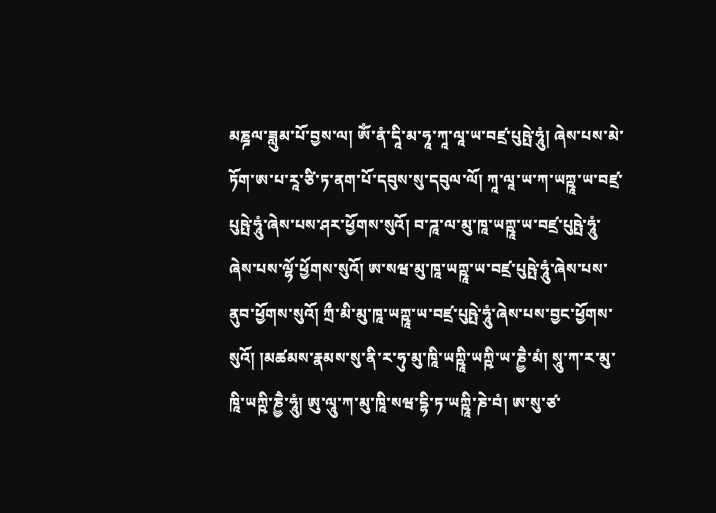མཎྜལ་ཟླུམ་པོ་བྱས་ལ། ཨོཾ་ནཾ་དཱི་མ་ཧཱ་ཀཱ་ལཱ་ཡ་བཛྲ་པུཥྤེ་ཧཱུཾ། ཞེས་པས་མེ་ཏོག་ཨ་པ་རཱ་ཙི་ཏ་ནག་པོ་དབུས་སུ་དབུལ་ལོ། ཀཱ་ལཱ་ཡ་ཀ་ཡཀྵཱ་ཡ་བཛྲ་པུཥྤེ་ཧཱུཾ་ཞེས་པས་ཤར་ཕྱོགས་སུའོ། བ་ཌཱ་ལ་མུ་ཁཱ་ཡཀྵཱ་ཡ་བཛྲ་པུཥྤེ་ཧཱུཾ་ཞེས་པས་ལྷོ་ཕྱོགས་སུའོ། ཨ་སཝ་མུ་ཁཱ་ཡཀྵཱ་ཡ་བཛྲ་པུཥྤེ་ཧཱུཾ་ཞེས་པས་ནུབ་ཕྱོགས་སུའོ། ཀྲྀ་མི་མུ་ཁཱ་ཡཀྵཱ་ཡ་བཛྲ་པུཥྤེ་ཧཱུཾ་ཞེས་པས་བྱང་ཕྱོགས་སུའོ། །མཚམས་རྣམས་སུ་ནི་ར་ཧུ་མུ་ཁཱི་ཡཀྵཱི་ཡཀྵི་ཡ་ཎྱཻ་མཾ། སཱུ་ཀ་ར་མུ་ཁཱི་ཡཀྵི་ཎྱཻ་ཧཱུཾ། ཨུ་ལཱུ་ཀ་མུ་ཁཱི་སཝ་དྷི་ཏ་ཡཀྵཱི་ཎེ་བཾ། ཨ་སུ་ཙ་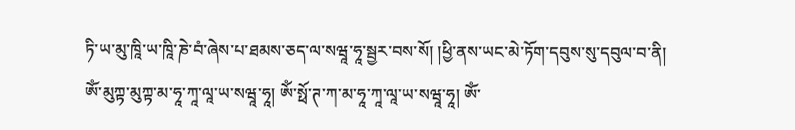ཏི་ཡ་མུ་ཁཱི་ཡ་ཁཱི་ཎེ་བཾ་ཞེས་པ་ཐམས་ཅད་ལ་སཝཱ་ཧཱ་སྦྱར་བས་སོ། །ཕྱི་ནས་ཡང་མེ་ཏོག་དབུས་སུ་དབུལ་བ་ནི། ཨོཾ་མུཀྟ་མུཀྟ་མ་ཧཱ་ཀཱ་ལཱ་ཡ་སཝཱ་ཧཱ། ཨོཾ་སྥོ་ཊ་ཀ་མ་ཧཱ་ཀཱ་ལཱ་ཡ་སཝཱ་ཧཱ། ཨོཾ་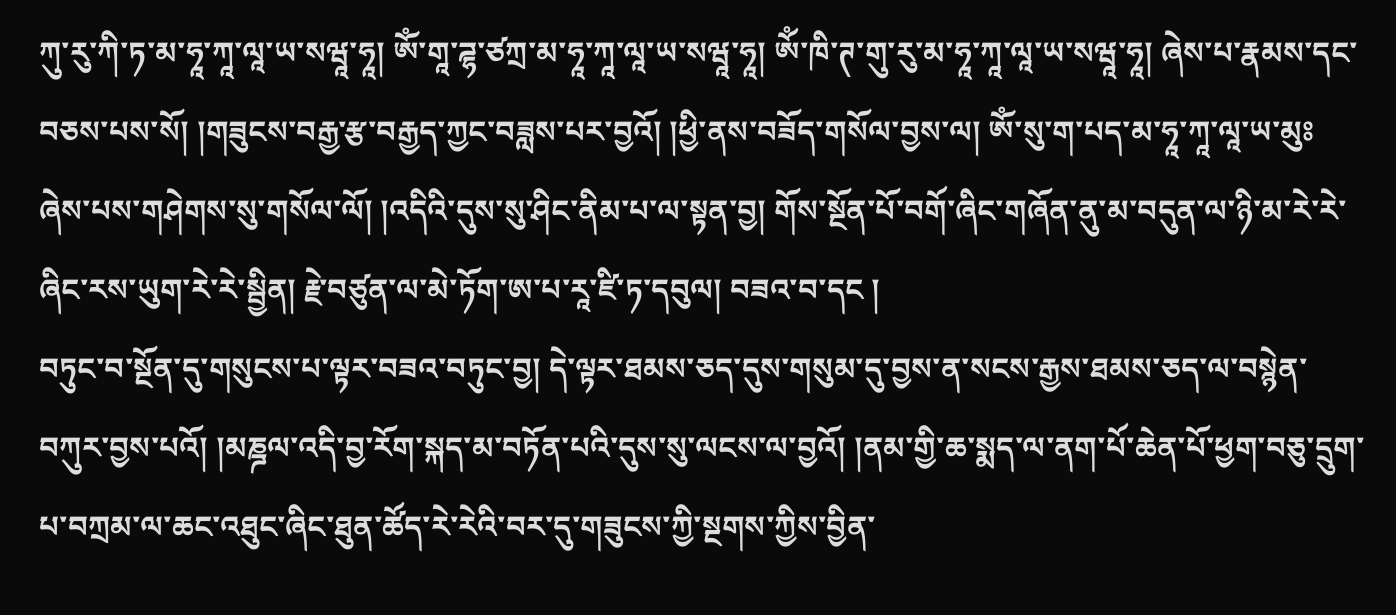ཀུ་རུ་ཀི་ཏ་མ་ཧཱ་ཀཱ་ལཱ་ཡ་སཝཱ་ཧཱ། ཨོཾ་གཱ་ཌྷ་ཙཀྲ་མ་ཧཱ་ཀཱ་ལཱ་ཡ་སཝཱ་ཧཱ། ཨོཾ་ཁི་ཊ་གུ་རུ་མ་ཧཱ་ཀཱ་ལཱ་ཡ་སཝཱ་ཧཱ། ཞེས་པ་རྣམས་དང་བཅས་པས་སོ། །གཟུངས་བརྒྱ་རྩ་བརྒྱད་ཀྱང་བཟླས་པར་བྱའོ། །ཕྱི་ནས་བཟོད་གསོལ་བྱས་ལ། ཨོཾ་སུ་ག་པད་མ་ཧཱ་ཀཱ་ལཱ་ཡ་མུཿ ཞེས་པས་གཤེགས་སུ་གསོལ་ལོ། །འདིའི་དུས་སུ་ཤིང་ནིམ་པ་ལ་སྟན་བྱ། གོས་སྔོན་པོ་བགོ་ཞིང་གཞོན་ནུ་མ་བདུན་ལ་ཉི་མ་རེ་རེ་ཞིང་རས་ཡུག་རེ་རེ་སྦྱིན། རྗེ་བཙུན་ལ་མེ་ཏོག་ཨ་པ་རཱ་ཛི་ཏ་དབུལ། བཟའ་བ་དང །
བཏུང་བ་སྔོན་དུ་གསུངས་པ་ལྟར་བཟའ་བཏུང་བྱ། དེ་ལྟར་ཐམས་ཅད་དུས་གསུམ་དུ་བྱས་ན་སངས་རྒྱས་ཐམས་ཅད་ལ་བསྙེན་བཀུར་བྱས་པའོ། །མཎྜལ་འདི་བྱ་རོག་སྐད་མ་བཏོན་པའི་དུས་སུ་ལངས་ལ་བྱའོ། །ནམ་གྱི་ཆ་སྨད་ལ་ནག་པོ་ཆེན་པོ་ཕྱག་བཅུ་དྲུག་པ་བཀྲམ་ལ་ཆང་འཐུང་ཞིང་ཐུན་ཚོད་རེ་རེའི་བར་དུ་གཟུངས་ཀྱི་སྔགས་ཀྱིས་བྱིན་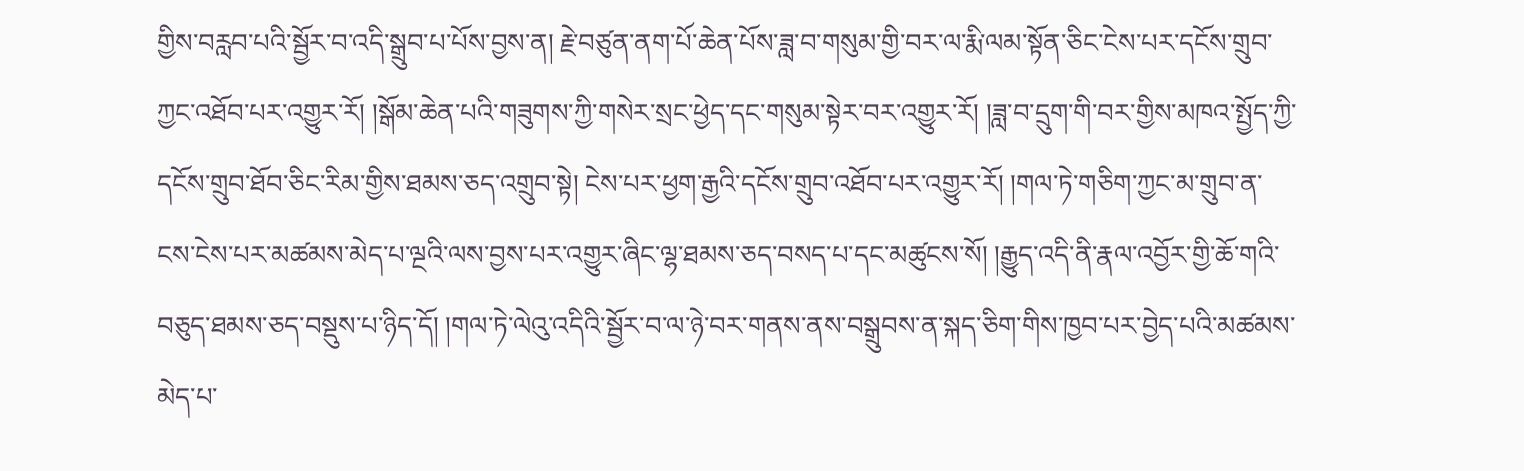གྱིས་བརླབ་པའི་སྦྱོར་བ་འདི་སྒྲུབ་པ་པོས་བྱས་ན། རྗེ་བཙུན་ནག་པོ་ཆེན་པོས་ཟླ་བ་གསུམ་གྱི་བར་ལ་རྨི་ལམ་སྟོན་ཅིང་ངེས་པར་དངོས་གྲུབ་ཀྱང་འཐོབ་པར་འགྱུར་རོ། །སྒོམ་ཆེན་པའི་གཟུགས་ཀྱི་གསེར་སྲང་ཕྱེད་དང་གསུམ་སྟེར་བར་འགྱུར་རོ། །ཟླ་བ་དྲུག་གི་བར་གྱིས་མཁའ་སྤྱོད་ཀྱི་དངོས་གྲུབ་ཐོབ་ཅིང་རིམ་གྱིས་ཐམས་ཅད་འགྲུབ་སྟེ། ངེས་པར་ཕྱག་རྒྱའི་དངོས་གྲུབ་འཐོབ་པར་འགྱུར་རོ། །གལ་ཏེ་གཅིག་ཀྱང་མ་གྲུབ་ན་ངས་ངེས་པར་མཚམས་མེད་པ་ལྔའི་ལས་བྱས་པར་འགྱུར་ཞིང་ལྷ་ཐམས་ཅད་བསད་པ་དང་མཚུངས་སོ། །རྒྱུད་འདི་ནི་རྣལ་འབྱོར་གྱི་ཆོ་གའི་བཅུད་ཐམས་ཅད་བསྡུས་པ་ཉིད་དོ། །གལ་ཏེ་ལེའུ་འདིའི་སྦྱོར་བ་ལ་ཉེ་བར་གནས་ནས་བསྒྲུབས་ན་སྐད་ཅིག་གིས་ཁྱབ་པར་བྱེད་པའི་མཚམས་མེད་པ་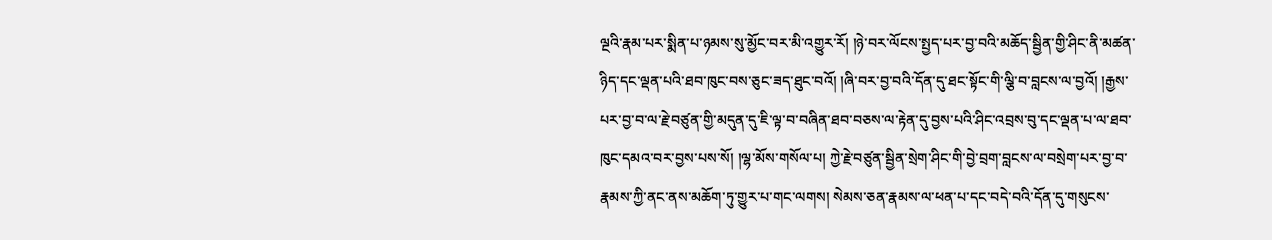ལྔའི་རྣམ་པར་སྨིན་པ་ཉམས་སུ་མྱོང་བར་མི་འགྱུར་རོ། །ཉེ་བར་ལོངས་སྤྱད་པར་བྱ་བའི་མཆོད་སྦྱིན་གྱི་ཤིང་ནི་མཚན་ཉིད་དང་ལྡན་པའི་ཐབ་ཁུང་བས་ཅུང་ཟད་ཐུང་བའོ། །ཞི་བར་བྱ་བའི་དོན་དུ་ཐང་སྟོང་གི་ལྕི་བ་བླངས་ལ་བྱའོ། །རྒྱས་པར་བྱ་བ་ལ་རྗེ་བཙུན་གྱི་མདུན་དུ་ཇི་ལྟ་བ་བཞིན་ཐབ་བཅས་ལ་རྟེན་དུ་བྱས་པའི་ཤིང་འབྲས་བུ་དང་ལྡན་པ་ལ་ཐབ་ཁུང་དམའ་བར་བྱས་པས་སོ། །ལྷ་མོས་གསོལ་པ། ཀྱེ་རྗེ་བཙུན་སྦྱིན་སྲེག་ཤིང་གི་བྱེ་བྲག་བླངས་ལ་བསྲེག་པར་བྱ་བ་རྣམས་ཀྱི་ནང་ནས་མཆོག་ཏུ་གྱུར་པ་གང་ལགས། སེམས་ཅན་རྣམས་ལ་ཕན་པ་དང་བདེ་བའི་དོན་དུ་གསུངས་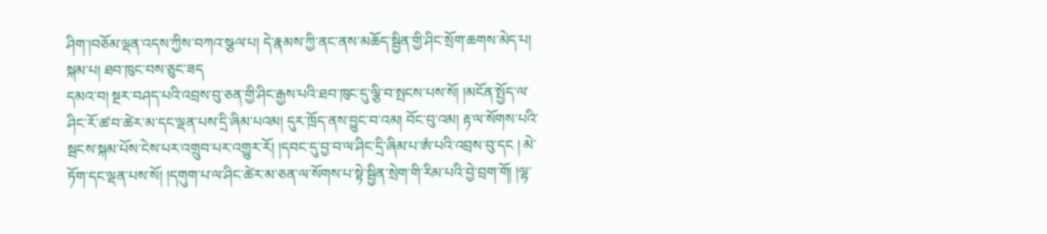ཤིག་།བཅོམ་ལྡན་འདས་ཀྱིས་བཀའ་སྩལ་པ། དེ་རྣམས་ཀྱི་ནང་ནས་མཆོད་སྦྱིན་གྱི་ཤིང་སྲོག་ཆགས་མེད་པ། སྐམ་པ། ཐབ་ཁུང་བས་ཅུང་ཟད
དམའ་བ། སྔར་བཤད་པའི་འབྲས་བུ་ཅན་གྱི་ཤིང་རྒྱས་པའི་ཐབ་ཁུང་དུ་ལྕི་བ་སྤངས་པས་སོ། །མངོན་སྤྱོད་ལ་ཤིང་རོ་ཚ་བ་ཚེར་མ་དང་ལྡན་པས་དྲི་ཞིམ་པའམ། དུར་ཁྲོད་ནས་བྱུང་བ་འམ། བོང་བུ་འམ། རྟ་ལ་སོགས་པའི་སྦངས་སྐམ་པོས་ངེས་པར་འགྲུབ་པར་འགྱུར་རོ། །དབང་དུ་བྱ་བ་ལ་ཤིང་དྲི་ཞིམ་པ་ཨཾ་པའི་འབྲས་བུ་དང ། མེ་ཏོག་དང་ལྡན་པས་སོ། །དགུག་པ་ལ་ཤིང་ཚེར་མ་ཅན་ལ་སོགས་པ་སྟེ་སྦྱིན་སྲེག་གི་རིམ་པའི་བྱེ་བྲག་གོ། །ལྷ་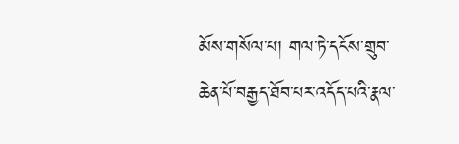མོས་གསོལ་པ། གལ་ཏེ་དངོས་གྲུབ་ཆེན་པོ་བརྒྱད་ཐོབ་པར་འདོད་པའི་རྣལ་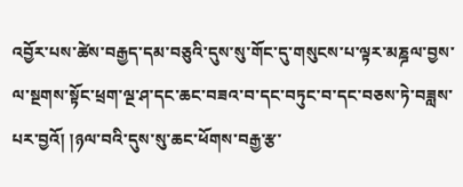འབྱོར་པས་ཚེས་བརྒྱད་དམ་བཅུའི་དུས་སུ་གོང་དུ་གསུངས་པ་ལྟར་མཎྜལ་བྱས་ལ་སྔགས་སྟོང་ཕྲག་ལྔ་ཤ་དང་ཆང་བཟའ་བ་དང་བཏུང་བ་དང་བཅས་ཏེ་བཟླས་པར་བྱའོ། །ཉལ་བའི་དུས་སུ་ཆང་ཕོགས་བརྒྱ་རྩ་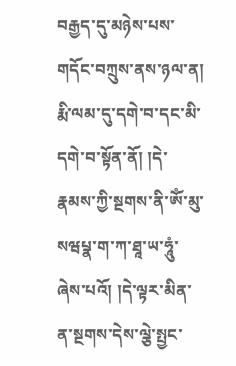བརྒྱད་དུ་མཉེས་པས་གདོང་བཀྲུས་ནས་ཉལ་ན། རྨི་ལམ་དུ་དགེ་བ་དང་མི་དགེ་བ་སྟོན་ནོ། །དེ་རྣམས་ཀྱི་སྔགས་ནི་ཨོཾ་མུ་སཝཔྣ་ག་ཀ་ཐཱ་ཡ་ཧཱུཾ་ཞེས་པའོ། །དེ་ལྟར་མིན་ན་སྔགས་དེས་ལྕེ་སྤྱང་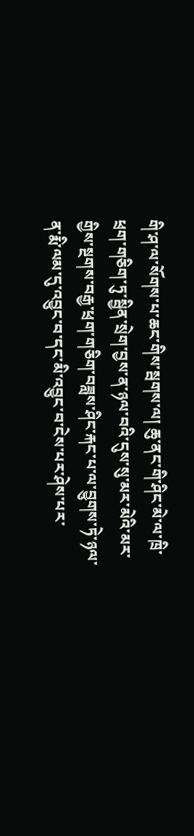གི་ཤ་ལ་སོགས་པ་ཆང་གིས་སྦགས་ལ། ཆུ་ནང་གི་ཤིང་མེ་ལ་ཁྲི་ཕྲག་གཅིག་ཏུ་སྦྱིན་སྲེག་བྱས་ན་ཉལ་བའི་དུས་སུ་མར་མེའི་མར་གྱིས་སྔགས་བརྒྱ་ཕྲག་གཅིག་བཟླས་ཤིང་རྐང་པ་ལ་བྱུགས་ཏེ་ཉལ་ན་རྨི་ལམ་དུ་འབྱུང་བ་དང་མི་འབྱུང་བ་ངེས་པར་ཤེས་པར་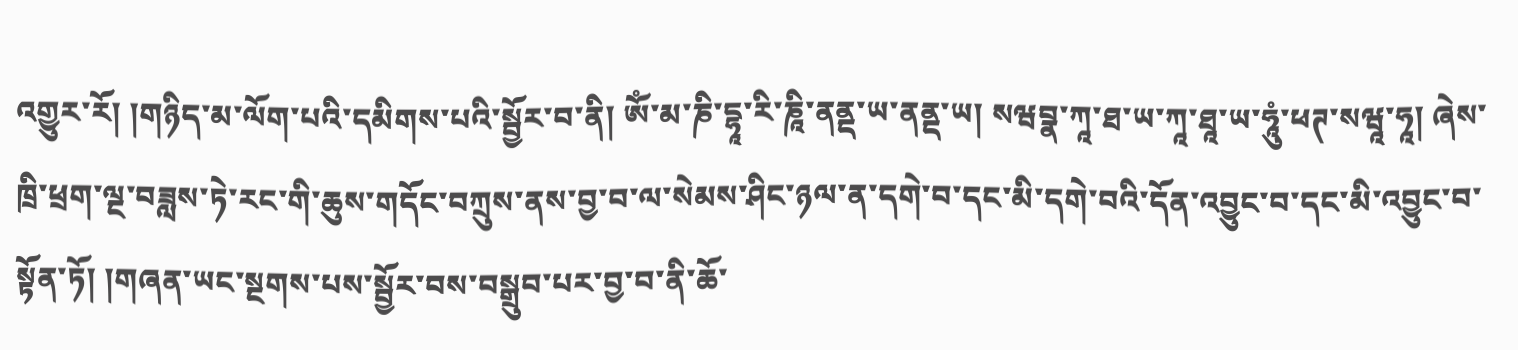འགྱུར་རོ། །གཉིད་མ་ལོག་པའི་དམིགས་པའི་སྦྱོར་བ་ནི། ཨོཾ་མ་ཎི་དྷཱ་རི་ཎཱི་ནནྡ་ཡ་ནནྡ་ཡ། སཝབྣ་ཀཱ་ཐ་ཡ་ཀཱ་ཐཱ་ཡ་ཧཱུཾ་ཕཊ་སཝཱ་ཧཱ། ཞེས་ཁྲི་ཕྲག་ལྔ་བཟླས་ཏེ་རང་གི་ཆུས་གདོང་བཀྲུས་ནས་བྱ་བ་ལ་སེམས་ཤིང་ཉལ་ན་དགེ་བ་དང་མི་དགེ་བའི་དོན་འབྱུང་བ་དང་མི་འབྱུང་བ་སྟོན་ཏོ། །གཞན་ཡང་སྔགས་པས་སྦྱོར་བས་བསྒྲུབ་པར་བྱ་བ་ནི་ཆོ་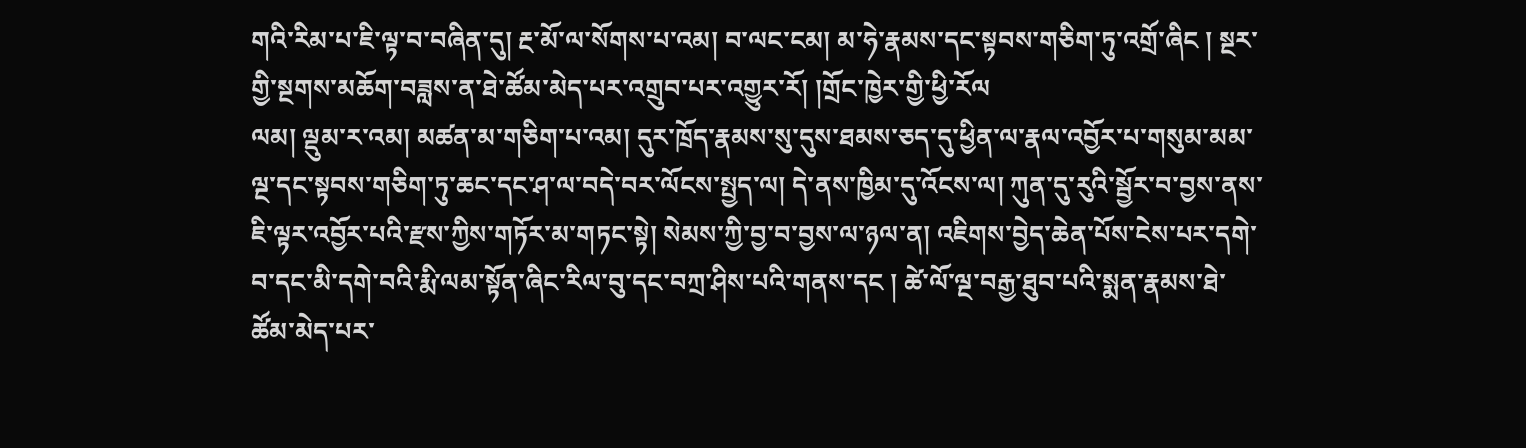གའི་རིམ་པ་ཇི་ལྟ་བ་བཞིན་དུ། རྔ་མོ་ལ་སོགས་པ་འམ། བ་ལང་ངམ། མ་ཧེ་རྣམས་དང་སྟབས་གཅིག་ཏུ་འགྲོ་ཞིང ། སྔར་གྱི་སྔགས་མཆོག་བཟླས་ན་ཐེ་ཚོམ་མེད་པར་འགྲུབ་པར་འགྱུར་རོ། །གྲོང་ཁྱེར་གྱི་ཕྱི་རོལ
ལམ། ལྡུམ་ར་འམ། མཚན་མ་གཅིག་པ་འམ། དུར་ཁྲོད་རྣམས་སུ་དུས་ཐམས་ཅད་དུ་ཕྱིན་ལ་རྣལ་འབྱོར་པ་གསུམ་མམ་ལྔ་དང་སྟབས་གཅིག་ཏུ་ཆང་དང་ཤ་ལ་བདེ་བར་ལོངས་སྤྱད་ལ། དེ་ནས་ཁྱིམ་དུ་འོངས་ལ། ཀུན་དུ་རུའི་སྦྱོར་བ་བྱས་ནས་ཇི་ལྟར་འབྱོར་པའི་རྫས་ཀྱིས་གཏོར་མ་གཏང་སྟེ། སེམས་ཀྱི་བྱ་བ་བྱས་ལ་ཉལ་ན། འཇིགས་བྱེད་ཆེན་པོས་ངེས་པར་དགེ་བ་དང་མི་དགེ་བའི་རྨི་ལམ་སྟོན་ཞིང་རིལ་བུ་དང་བཀྲ་ཤིས་པའི་གནས་དང ། ཚེ་ལོ་ལྔ་བརྒྱ་ཐུབ་པའི་སྨན་རྣམས་ཐེ་ཚོམ་མེད་པར་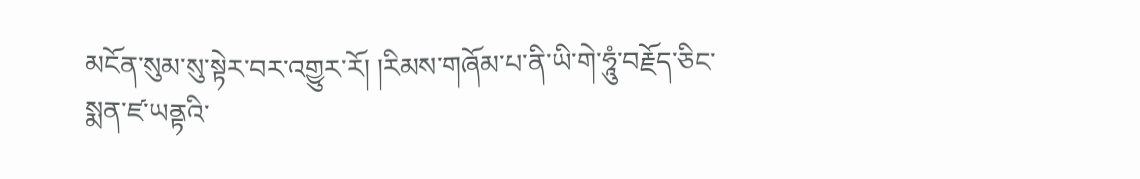མངོན་སུམ་སུ་སྟེར་བར་འགྱུར་རོ། །རིམས་གཞོམ་པ་ནི་ཡི་གེ་ཧཱུཾ་བརྗོད་ཅིང་སྨན་ཛ་ཡནྟའི་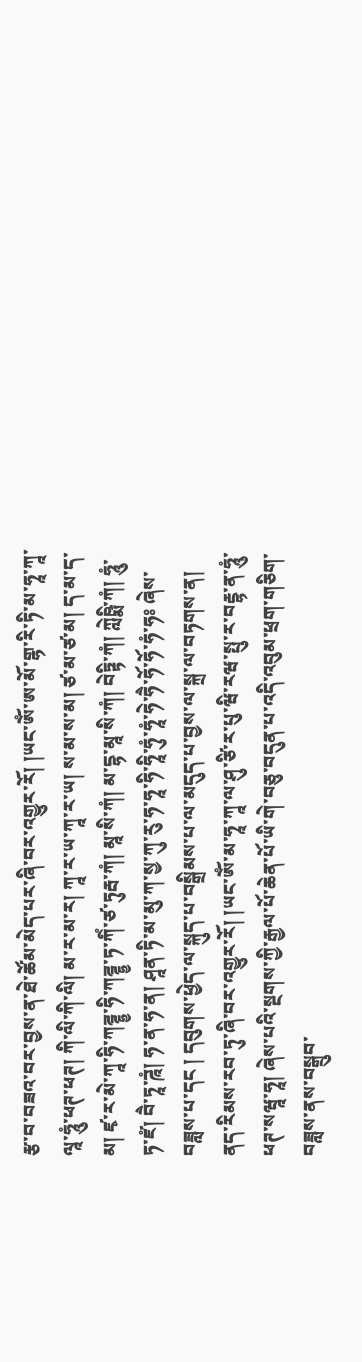རྩ་བ་བཟའ་བར་བྱས་ན་ཐེ་ཚོམ་མེད་པར་ཞི་བར་འགྱུར་རོ། །ཡང་ཨོཾ་ཨ་མོ་གྷ་རི་ཏི་མ་ཧཱ་ཀཱ་ལཱ་ཧཱུཾ་ཕཊ་ཕཊ། ཀི་ལི་ཀི་ལི། མ་ར་མ་ར། ཀཱ་ར་ཡ་ཀཱ་ར་ཡ། ས་མ་ས་མ། ཙ་མ་ཙ་མ། ད་མ་ད་མ། ཛྭ་ར་མེ་ཀཱ་ཧི་ཀཌྜྷྱ་ཧི་ཀཌྜྷྱ་ཏ་ཀིཾ་ཙ་ཏུརྦ་ཀཾ། མཱ་སི་ཀཾ། མ་དྷ་མཱ་སི་ཀཾ། བེཏྟི་ཀཾ། ཀླེཥྨི་ཀཾ། ཧཱུཾ་ཏ་ཛཾ། བཻ་ཏཱ་ཌཱཾ། ཧ་ན་ཧ་ན། ཤཱན་ཏི་མ་མུ་ཀ་སྱ་ཀུ་རུ་ཧ་ཧཱ་ཧི་ཧཱི་ཧུཾ་ཧཱཾ་ཧེ་ཧཻ་ཧོ་ཧོ་ཧཾ་ཧཿ ཞེས་བཟླས་པ་དང ། དབུགས་ཕྱེད་ལ་སྐུད་པ་བསྒྲིམས་པ་ལ་མདུད་པ་བྱས་ལ་སྐྲ་ལ་བཏགས་ན། ནད་རིམས་རབ་ཏུ་ཞི་བར་འགྱུར་རོ། །ཡང་ཨོཾ་མ་ཧཱ་ཀཱ་ལ་ཤུ་ཙི་ར་པུ་ཝི་རཝ་སྤུ་ར་བརྡྷ་ན་ཧཱུཾ་ཕཊ་སཝཱ་ཧཱ། ཞེས་པའི་སྔགས་ཀྱི་རྒྱལ་པོ་ཆེན་པོ་ཡི་གེ་བཅུ་བདུན་པ་འདི་འབུམ་ཕྲག་གཅིག་བཟླས་ནས་བསྒྲུབ་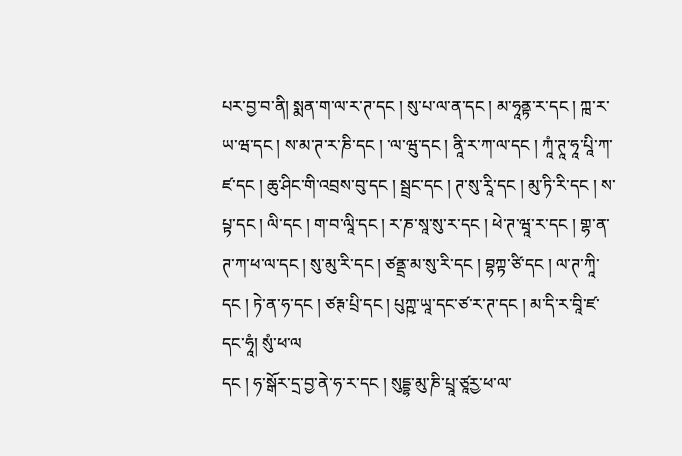པར་བྱ་བ་ནི། སྨན་ག་ལ་ར་ཊ་དང ། སུ་པ་ལ་ན་དང ། མ་ཧཱནྟ་ར་དང ། ཀྑ་ར་ཡ་ཝ་དང ། ས་མ་ཊ་ར་ཎི་དང ། ་ལ་ཝུ་དང ། ནཱི་ར་ཀ་ལ་དང ། ཀཱཾ་ཊཱ་ཧཱ་པཱི་ཀ་ཛ་དང ། ཆུ་ཤིང་གི་འབྲས་བུ་དང ། སྦྲང་དང ། ཊ་སུ་རཱི་དང ། མུ་ཏི་རི་དང ། ས་པྟ་དང ། ལི་དང ། ག་བ་ལཱི་དང ། ར་ཎ་སཱ་སུ་ར་དང ། ཕེ་ཊ་ཝཱ་ར་དང ། གྷ་ན་ཊ་ཀ་ཕ་ལ་དང ། སུ་མུ་རི་དང ། ཙནྡྲ་མ་སུ་རི་དང ། བྷཀྟ་ཙི་དང ། ལ་ཊ་ཀཱི་དང ། ཏེ་ན་ཧ་དང ། ཙརྚ་པྲི་དང ། པུཀྵ་ཡཱ་དང་ཙ་ར་ཊ་དང ། མ་དི་ར་བཱི་ཛ་དང་ཧཱཾ། སུཾ་ཕ་ལ
དང ། ཧ་སྒོར་དྲ་བྱ་ནེ་ཧ་ར་དང ། སུདྡྷ་མུ་ཎི་པྲཱ་ཙཱརྱ་ཕ་ལ་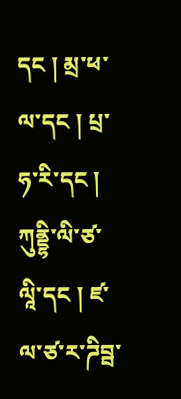དང ། མྲ་ཕ་ལ་དང ། པྲ་ཧ་རི་དང ། ཀུནྡྷི་ལི་ཙ་ལཱི་དང ། ཛ་ལ་ཙ་ར་ཌིབྦ་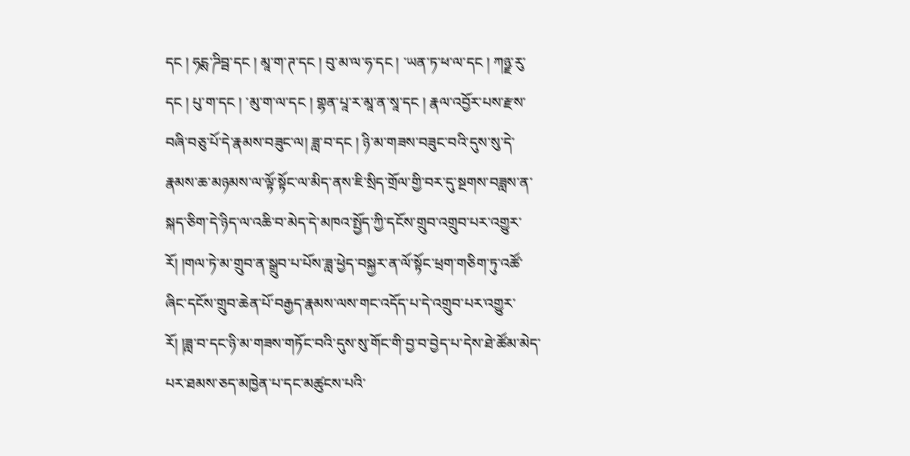དང ། ཧངྶ་ཌིབྦ་དང ། མཱ་ག་ཊ་དང ། བུ་མ་ལ་ཧ་དང ། ་ཡན་ཏ་ཕ་ལ་དང ། ཀཉྫ་རུ་དང ། པུ་ག་དང ། ་མུ་ག་ལ་དང ། གྷན་པཱ་ར་མཱ་ན་སཱ་དང ། རྣལ་འབྱོར་པས་རྫས་བཞི་བཅུ་པོ་དེ་རྣམས་བཟུང་ལ། ཟླ་བ་དང ། ཉི་མ་གཟས་བཟུང་བའི་དུས་སུ་དེ་རྣམས་ཆ་མཉམས་ལ་ལྟོ་སྟོང་ལ་མིད་ནས་ཇི་སྲིད་གྲོལ་གྱི་བར་དུ་སྔགས་བཟླས་ན་སྐད་ཅིག་དེ་ཉིད་ལ་འཆི་བ་མེད་དེ་མཁའ་སྤྱོད་ཀྱི་དངོས་གྲུབ་འགྲུབ་པར་འགྱུར་རོ། །གལ་ཏེ་མ་གྲུབ་ན་སྒྲུབ་པ་པོས་ཟླ་ཕྱེད་བསྐྱར་ན་ལོ་སྟོང་ཕྲག་གཅིག་ཏུ་འཚོ་ཞིང་དངོས་གྲུབ་ཆེན་པོ་བརྒྱད་རྣམས་ལས་གང་འདོད་པ་དེ་འགྲུབ་པར་འགྱུར་རོ། །ཟླ་བ་དང་ཉི་མ་གཟས་གཏོང་བའི་དུས་སུ་གོང་གི་བྱ་བ་བྱེད་པ་དེས་ཐེ་ཚོམ་མེད་པར་ཐམས་ཅད་མཁྱེན་པ་དང་མཚུངས་པའི་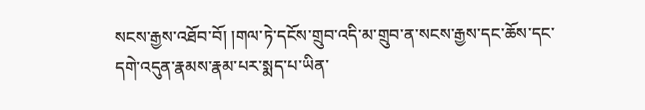སངས་རྒྱས་འཐོབ་བོ། །གལ་ཏེ་དངོས་གྲུབ་འདི་མ་གྲུབ་ན་སངས་རྒྱས་དང་ཆོས་དང་དགེ་འདུན་རྣམས་རྣམ་པར་སྨད་པ་ཡིན་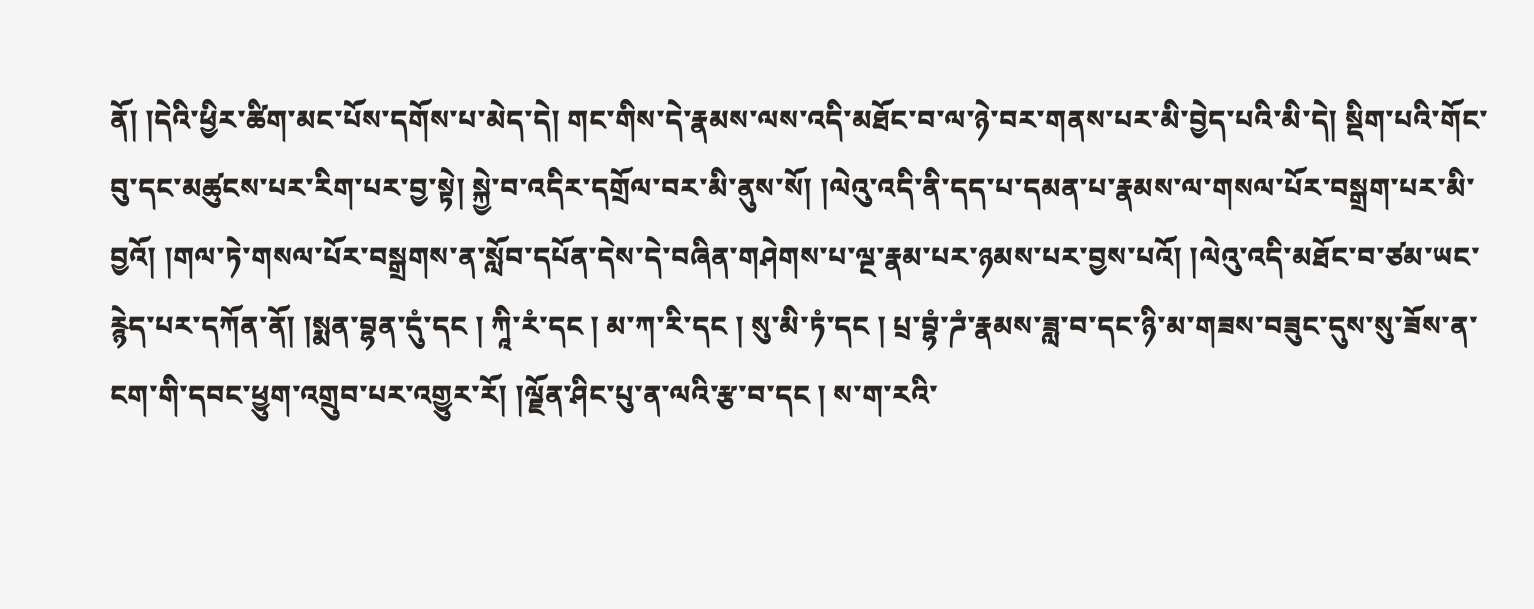ནོ། །དེའི་ཕྱིར་ཚིག་མང་པོས་དགོས་པ་མེད་དེ། གང་གིས་དེ་རྣམས་ལས་འདི་མཐོང་བ་ལ་ཉེ་བར་གནས་པར་མི་བྱེད་པའི་མི་དེ། སྡིག་པའི་གོང་བུ་དང་མཚུངས་པར་རིག་པར་བྱ་སྟེ། སྐྱེ་བ་འདིར་དགྲོལ་བར་མི་ནུས་སོ། །ལེའུ་འདི་ནི་དད་པ་དམན་པ་རྣམས་ལ་གསལ་པོར་བསྒྲག་པར་མི་བྱའོ། །གལ་ཏེ་གསལ་པོར་བསྒྲགས་ན་སློབ་དཔོན་དེས་དེ་བཞིན་གཤེགས་པ་ལྔ་རྣམ་པར་ཉམས་པར་བྱས་པའོ། །ལེའུ་འདི་མཐོང་བ་ཙམ་ཡང་རྙེད་པར་དཀོན་ནོ། །སྨན་བྷན་དུཾ་དང ། ཀཱི་རཾ་དང ། མ་ཀ་རི་དང ། སུ་མི་ཏཾ་དང ། པྲ་བྷཾ་ཌཾ་རྣམས་ཟླ་བ་དང་ཉི་མ་གཟས་བཟུང་དུས་སུ་ཟོས་ན་ངག་གི་དབང་ཕྱུག་འགྲུབ་པར་འགྱུར་རོ། །ལྗོན་ཤིང་པུ་ན་ལའི་རྩ་བ་དང ། ས་ག་རའི་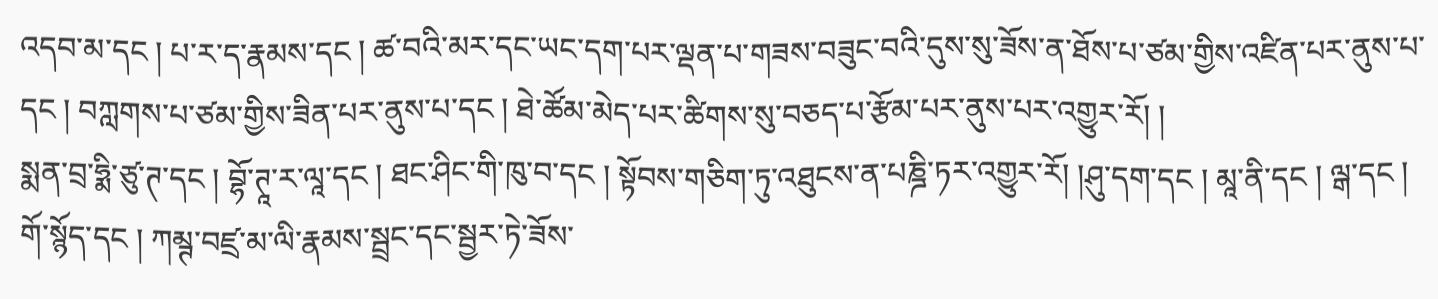འདབ་མ་དང ། པ་ར་ད་རྣམས་དང ། ཚ་བའི་མར་དང་ཡང་དག་པར་ལྡན་པ་གཟས་བཟུང་བའི་དུས་སུ་ཟོས་ན་ཐོས་པ་ཙམ་གྱིས་འཛིན་པར་ནུས་པ་དང ། བཀླགས་པ་ཙམ་གྱིས་ཟིན་པར་ནུས་པ་དང ། ཐེ་ཚོམ་མེད་པར་ཚིགས་སུ་བཅད་པ་རྩོམ་པར་ནུས་པར་འགྱུར་རོ། །
སྨན་བྲ་ཧྨི་ཙུ་ཊ་དང ། བྷོ་ཊཱ་ར་ལཱ་དང ། ཐང་ཤིང་གི་ཁུ་བ་དང ། སྟོབས་གཅིག་ཏུ་འཐུངས་ན་པཎྜི་ཏར་འགྱུར་རོ། །ཤུ་དག་དང ། མཱ་ནི་དང ། ལྒ་དང ། གོ་སྙོད་དང ། ཀམྚ་བཛྲ་མ་ལི་རྣམས་སྦྲང་དང་སྦྱར་ཏེ་ཟོས་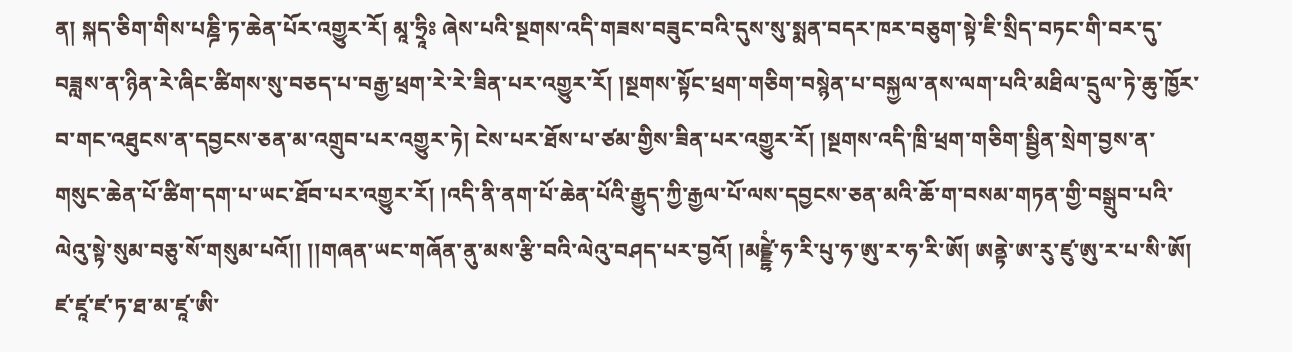ན། སྐད་ཅིག་གིས་པཎྜི་ཏ་ཆེན་པོར་འགྱུར་རོ། མཱ་ཧྲཱིཿ ཞེས་པའི་སྔགས་འདི་གཟས་བཟུང་བའི་དུས་སུ་སྨན་བདར་ཁར་བཅུག་སྟེ་ཇི་སྲིད་བཏང་གི་བར་དུ་བཟླས་ན་ཉིན་རེ་ཞིང་ཚིགས་སུ་བཅད་པ་བརྒྱ་ཕྲག་རེ་རེ་ཟིན་པར་འགྱུར་རོ། །སྔགས་སྟོང་ཕྲག་གཅིག་བསྙེན་པ་བསྐྱལ་ནས་ལག་པའི་མཐིལ་དྲུལ་ཏེ་ཆུ་ཁྱོར་བ་གང་འཐུངས་ན་དབྱངས་ཅན་མ་འགྲུབ་པར་འགྱུར་ཏེ། ངེས་པར་ཐོས་པ་ཙམ་གྱིས་ཟིན་པར་འགྱུར་རོ། །སྔགས་འདི་ཁྲི་ཕྲག་གཅིག་སྦྱིན་སྲེག་བྱས་ན་གསུང་ཆེན་པོ་ཚིག་དག་པ་ཡང་ཐོབ་པར་འགྱུར་རོ། །འདི་ནི་ནག་པོ་ཆེན་པོའི་རྒྱུད་ཀྱི་རྒྱལ་པོ་ལས་དབྱངས་ཅན་མའི་ཆོ་ག་བསམ་གཏན་གྱི་བསྒྲུབ་པའི་ལེའུ་སྟེ་སུམ་བཅུ་སོ་གསུམ་པའོ།། །།གཞན་ཡང་གཞོན་ནུ་མས་རྩི་བའི་ལེའུ་བཤད་པར་བྱའོ། །མཛྗྷེཾ་ཧ་རི་པུ་ཧ་ཨུ་ར་ཧ་རི་ཨོ། ཨནྟེ་ཨ་རུ་ཛུ་ཨུ་ར་པ་སི་ཨོ། ཛ་ཛཱ་ཛ་ཏ་ཐ་མ་ཛཱ་ཨི་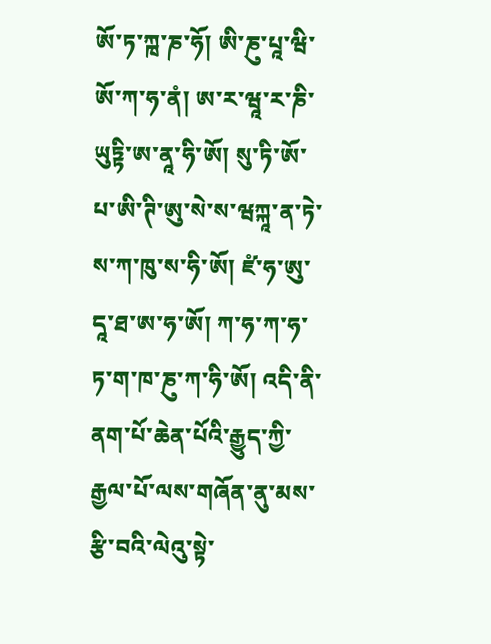ཨོ་ཏ་ཀྑ་ཎ་ཧོ། ཨི་ཎུ་པཱ་ཝི་ཨོ་ཀ་ཧ་ནཾ། ཨ་ར་ཝཱ་ར་ཎི་ཡུཏྟི་ཨ་ནཱ་ཧི་ཨོ། སུ་ཏི་ཨོ་པ་ཨི་ཊི་ཨུ་སེ་ས་ཝཀྐཱ་ན་ཏེ་ས་ཀ་ཁུ་ས་ཧི་ཨོ། ཛཾ་ཧ་ཨུ་དཱ་ཐ་ཨ་ཧ་ཨོ། ཀ་ཧ་ཀ་ཧ་ཏ་ག་ཁ་ཎུ་ཀ་ཧི་ཨོ། འདི་ནི་ནག་པོ་ཆེན་པོའི་རྒྱུད་ཀྱི་རྒྱལ་པོ་ལས་གཞོན་ནུ་མས་རྩི་བའི་ལེའུ་སྟེ་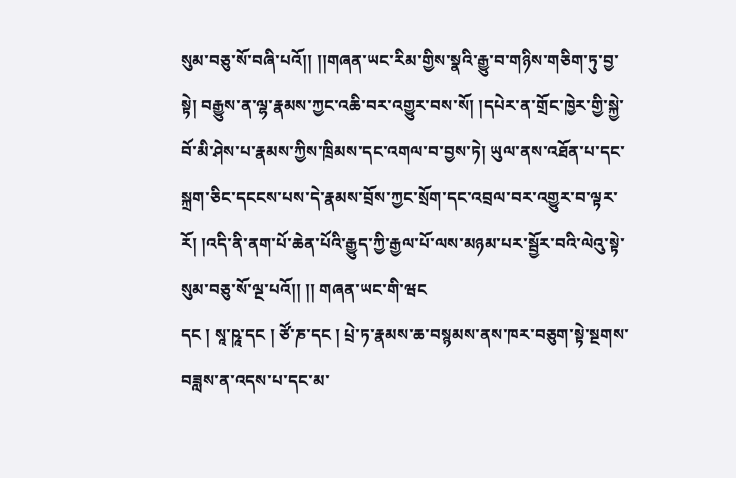སུམ་བཅུ་སོ་བཞི་པའོ།། །།གཞན་ཡང་རིམ་གྱིས་སྣའི་རྒྱུ་བ་གཉིས་གཅིག་ཏུ་བྱ་སྟེ། བརྒྱུས་ན་ལྷ་རྣམས་ཀྱང་འཆི་བར་འགྱུར་བས་སོ། །དཔེར་ན་གྲོང་ཁྱེར་གྱི་སྐྱེ་བོ་མི་ཤེས་པ་རྣམས་ཀྱིས་ཁྲིམས་དང་འགལ་བ་བྱས་ཏེ། ཡུལ་ནས་འཐོན་པ་དང་སྐྲག་ཅིང་དངངས་པས་དེ་རྣམས་བྲོས་ཀྱང་སྲོག་དང་འབྲལ་བར་འགྱུར་བ་ལྟར་རོ། །འདི་ནི་ནག་པོ་ཆེན་པོའི་རྒྱུད་ཀྱི་རྒྱལ་པོ་ལས་མཉམ་པར་སྦྱོར་བའི་ལེའུ་སྟེ་སུམ་བཅུ་སོ་ལྔ་པའོ།། །། གཞན་ཡང་གི་ཝང
དང ། སཱ་ཥཱ་དང ། ཙོ་ཎ་དང ། པྲེ་ཏ་རྣམས་ཆ་བསྙམས་ནས་ཁར་བཅུག་སྟེ་སྔགས་བཟླས་ན་འདས་པ་དང་མ་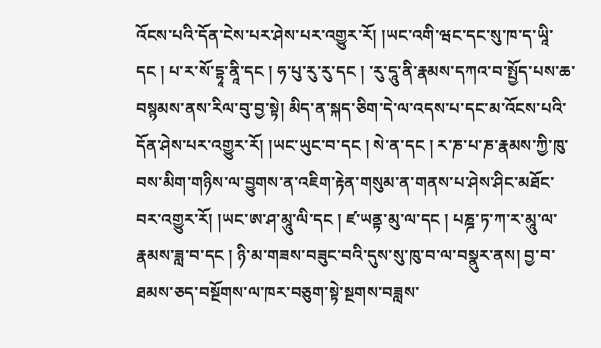འོངས་པའི་དོན་ངེས་པར་ཤེས་པར་འགྱུར་རོ། །ཡང་འགི་ཝང་དང་སུ་ཁ་ད་ཡཱི་དང ། པ་ར་སོ་དྷཱ་ནཱི་དང ། ཧ་པུ་རུ་རུ་དང ། ་རུ་དཱུ་ནི་རྣམས་དཀའ་བ་སྤྱོད་པས་ཆ་བསྙམས་ནས་རིལ་བུ་བྱ་སྟེ། མིད་ན་སྐད་ཅིག་དེ་ལ་འདས་པ་དང་མ་འོངས་པའི་དོན་ཤེས་པར་འགྱུར་རོ། །ཡང་ཡུང་བ་དང ། སེ་ན་དང ། ར་ཎ་པ་ཎ་རྣམས་ཀྱི་ཁུ་བས་མིག་གཉིས་ལ་བྱུགས་ན་འཇིག་རྟེན་གསུམ་ན་གནས་པ་ཤེས་ཤིང་མཐོང་བར་འགྱུར་རོ། །ཡང་ཨ་ཤ་མཱུ་ལི་དང ། ཛ་ཡནྟ་མུ་ལ་དང ། པཎྜ་ཏ་ཀ་ར་མཱུ་ལ་རྣམས་ཟླ་བ་དང ། ཉི་མ་གཟས་བཟུང་བའི་དུས་སུ་ཁུ་བ་ལ་བསྣུར་ནས། བྱ་བ་ཐམས་ཅད་བསྔོགས་ལ་ཁར་བཅུག་སྟེ་སྔགས་བཟླས་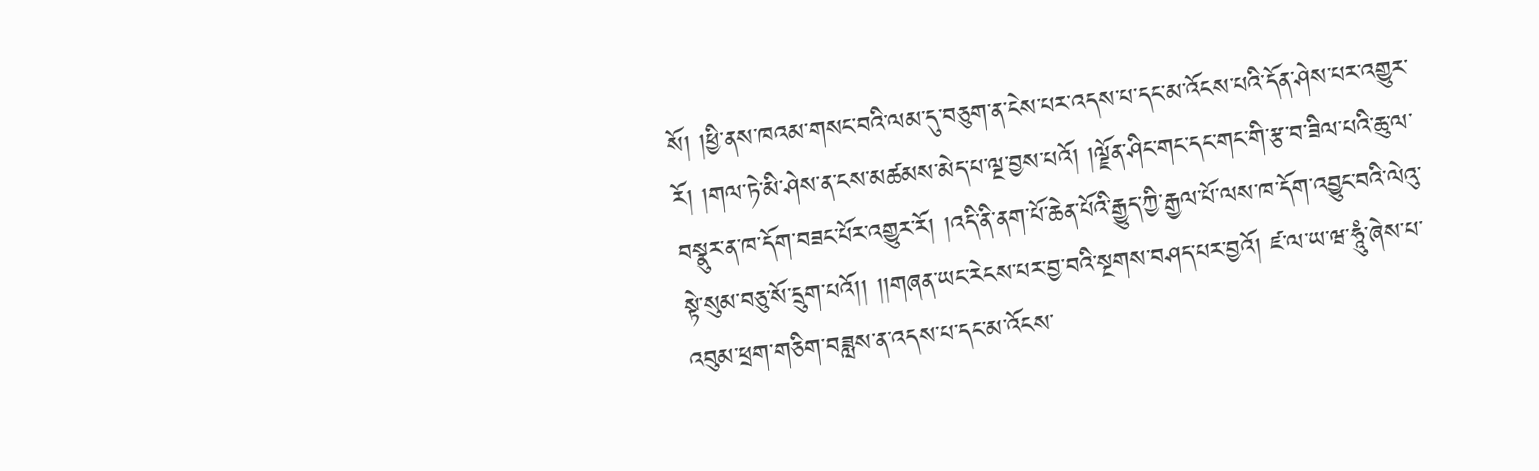སོ། །ཕྱི་ནས་ཁའམ་གསང་བའི་ལམ་དུ་བཅུག་ན་ངེས་པར་འདས་པ་དང་མ་འོངས་པའི་དོན་ཤེས་པར་འགྱུར་རོ། །གལ་ཏེ་མི་ཤེས་ན་ངས་མཚམས་མེད་པ་ལྔ་བྱས་པའོ། །ལྗོན་ཤིང་གང་དང་གང་གི་རྩ་བ་ཟིལ་པའི་ཆུ་ལ་བསྣུར་ན་ཁ་དོག་བཟང་པོར་འགྱུར་རོ། །འདི་ནི་ནག་པོ་ཆེན་པོའི་རྒྱུད་ཀྱི་རྒྱལ་པོ་ལས་ཁ་དོག་འབྱུང་བའི་ལེའུ་སྟེ་སུམ་བཅུ་སོ་དྲུག་པའོ།། །།གཞན་ཡང་རེངས་པར་བྱ་བའི་སྔགས་བཤད་པར་བྱའོ། ཛ་ལ་ཡ་ཝ་ཧཱུཾ་ཞེས་པ་འབུམ་ཕྲག་གཅིག་བཟླས་ན་འདས་པ་དང་མ་འོངས་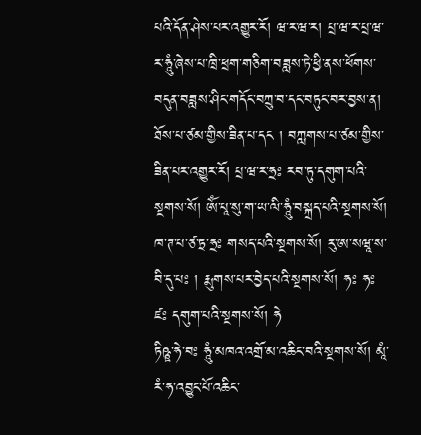པའི་དོན་ཤེས་པར་འགྱུར་རོ། ཝ་ར་ཝ་ར། པྲ་ཝ་ར་པྲ་ཝ་ར་ཧཱུཾ་ཞེས་པ་ཁྲི་ཕྲག་གཅིག་བཟླས་ཏེ་ཕྱི་ནས་ཕོགས་བདུན་བཟླས་ཤིང་གདོང་བཀྲུ་བ་དང་བཏུང་བར་བྱས་ན། ཐོས་པ་ཙམ་གྱིས་ཟིན་པ་དང ། བཀླགས་པ་ཙམ་གྱིས་ཟིན་པར་འགྱུར་རོ། པྲ་ཝ་ར་ཧྲཿ རབ་ཏུ་དགུག་པའི་སྔགས་སོ། ཨོཾ་པཱ་སུ་ག་ཡ་ལི་ཧཱུཾ་བསྐྲད་པའི་སྔགས་སོ། ཁ་ཊ་པ་ཙ་ཏྲ་ཧྲཿ གསད་པའི་སྔགས་སོ། རུ་ཨ་སཝཱ་ས་བི་དུ་པཿ ། རྨུགས་པར་བྱེད་པའི་སྔགས་སོ། ཧཿ ཧཿ ཛཿ དགུག་པའི་སྔགས་སོ། ཧེ
ཏིཥྛ་ཧེ་བཿ ཧཱུཾ་མཁའ་འགྲོ་མ་འཆིང་བའི་སྔགས་སོ། མཱཾ་རཾ་ཧ་འབྱུང་པོ་འཆིང་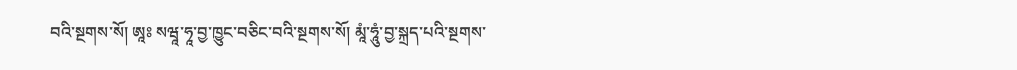བའི་སྔགས་སོ། ཨཱཿ སཝཱ་ཧཱ་བྱ་ཁྱུང་བཅིང་བའི་སྔགས་སོ། མཱཾ་ཧཱུཾ་བྱ་སྐྲད་པའི་སྔགས་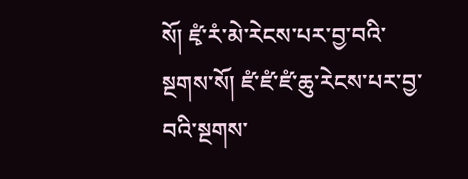སོ། ཛྭཾ་རཾ་མེ་རེངས་པར་བྱ་བའི་སྔགས་སོ། ཛཾ་ཛཾ་ཛཾ་ཆུ་རེངས་པར་བྱ་བའི་སྔགས་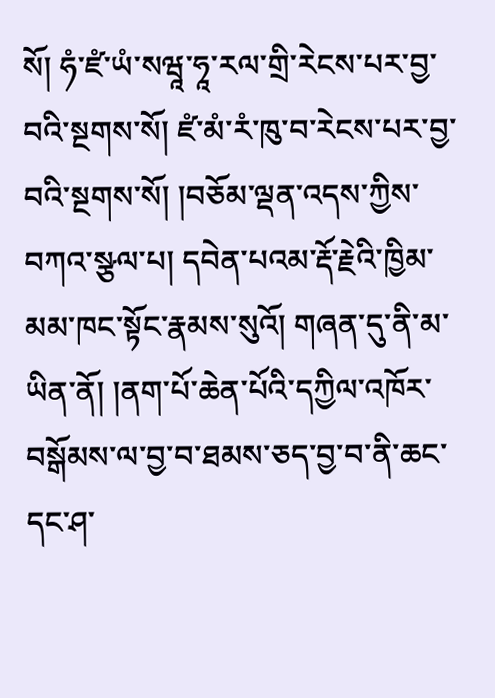སོ། ཧཾ་ཛཾ་ཡཾ་སཝཱ་ཧཱ་རལ་གྲི་རེངས་པར་བྱ་བའི་སྔགས་སོ། ཛཾ་མཾ་རཾ་ཁུ་བ་རེངས་པར་བྱ་བའི་སྔགས་སོ། །བཅོམ་ལྡན་འདས་ཀྱིས་བཀའ་སྩལ་པ། དབེན་པའམ་རྡོ་རྗེའི་ཁྱིམ་མམ་ཁང་སྟོང་རྣམས་སུའོ། གཞན་དུ་ནི་མ་ཡིན་ནོ། །ནག་པོ་ཆེན་པོའི་དཀྱིལ་འཁོར་བསྒོམས་ལ་བྱ་བ་ཐམས་ཅད་བྱ་བ་ནི་ཆང་དང་ཤ་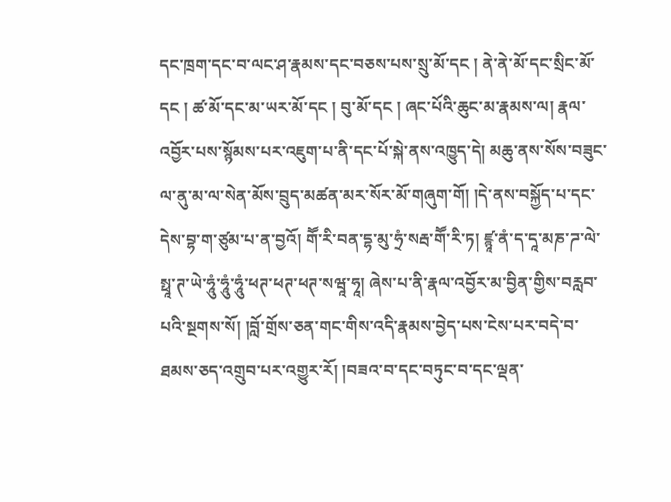དང་ཁྲག་དང་བ་ལང་ཤ་རྣམས་དང་བཅས་པས་སྲུ་མོ་དང ། ནེ་ནེ་མོ་དང་སྲིང་མོ་དང ། ཚ་མོ་དང་མ་ཡར་མོ་དང ། བུ་མོ་དང ། ཞང་པོའི་ཆུང་མ་རྣམས་ལ། རྣལ་འབྱོར་པས་སྙོམས་པར་འཇུག་པ་ནི་དང་པོ་སྐེ་ནས་འཁྱུད་དེ། མཆུ་ནས་སོས་བཟུང་ལ་ནུ་མ་ལ་སེན་མོས་བྲུད་མཚན་མར་སོར་མོ་གཞུག་གོ། །དེ་ནས་བསྐྱོད་པ་དང་དེས་བྷ་ག་ཙུམ་པ་ན་བྱའོ། གཽ་རི་བན་དྷ་མུ་ཧྲཾ་སརྦ་གཽ་རི་ཏ། ཛྙཱ་ནཾ་ད་དཱ་མཎ་ཌ་ལེ་སྥཱ་ཊ་ཡེ་ཧཱུཾ་ཧཱུཾ་ཧཱུཾ་ཕཊ་ཕཊ་ཕཊ་སཝཱ་ཧཱ། ཞེས་པ་ནི་རྣལ་འབྱོར་མ་བྱིན་གྱིས་བརླབ་པའི་སྔགས་སོ། །བློ་གྲོས་ཅན་གང་གིས་འདི་རྣམས་བྱེད་པས་ངེས་པར་བདེ་བ་ཐམས་ཅད་འགྲུབ་པར་འགྱུར་རོ། །བཟའ་བ་དང་བཏུང་བ་དང་ལྡན་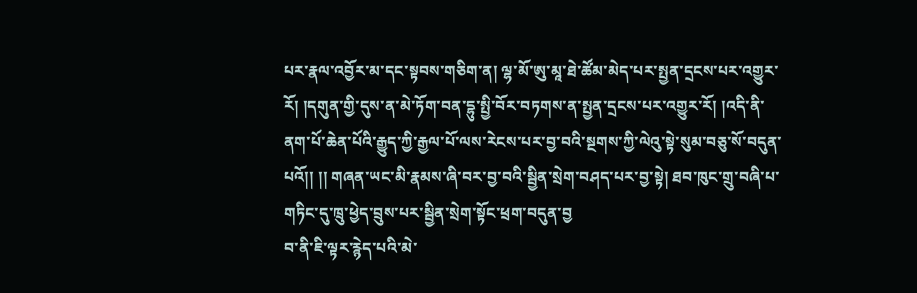པར་རྣལ་འབྱོར་མ་དང་སྟབས་གཅིག་ན། ལྷ་མོ་ཨུ་མཱ་ཐེ་ཚོམ་མེད་པར་སྤྱན་དྲངས་པར་འགྱུར་རོ། །དགུན་གྱི་དུས་ན་མེ་ཏོག་བན་དྷུ་སྤྱི་བོར་བཏགས་ན་སྤྱན་དྲངས་པར་འགྱུར་རོ། །འདི་ནི་ནག་པོ་ཆེན་པོའི་རྒྱུད་ཀྱི་རྒྱལ་པོ་ལས་རེངས་པར་བྱ་བའི་སྔགས་ཀྱི་ལེའུ་སྟེ་སུམ་བཅུ་སོ་བདུན་པའོ།། །། གཞན་ཡང་མི་རྣམས་ཞི་བར་བྱ་བའི་སྦྱིན་སྲེག་བཤད་པར་བྱ་སྟེ། ཐབ་ཁུང་གྲུ་བཞི་པ་གཏིང་དུ་ཁྲུ་ཕྱེད་བྲུས་པར་སྦྱིན་སྲེག་སྟོང་ཕྲག་བདུན་བྱ
བ་ནི་ཇི་ལྟར་རྙེད་པའི་མེ་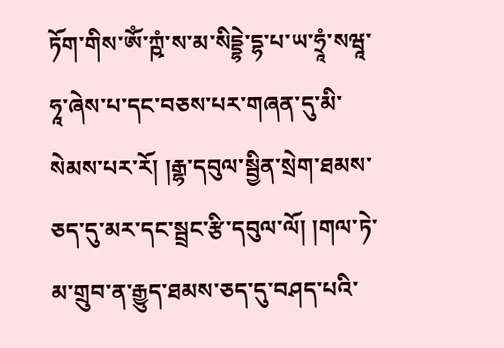ཏོག་གིས་ཨོཾ་ཀྵཾ་ས་མ་སིདྡྷེ་དྷ་པ་ཡ་ཧྲཱཾ་སཝཱ་ཧཱ་ཞེས་པ་དང་བཅས་པར་གཞན་དུ་མི་སེམས་པར་རོ། །རྒྷ་དབུལ་སྦྱིན་སྲེག་ཐམས་ཅད་དུ་མར་དང་སྦྲང་རྩི་དབུལ་ལོ། །གལ་ཏེ་མ་གྲུབ་ན་རྒྱུད་ཐམས་ཅད་དུ་བཤད་པའི་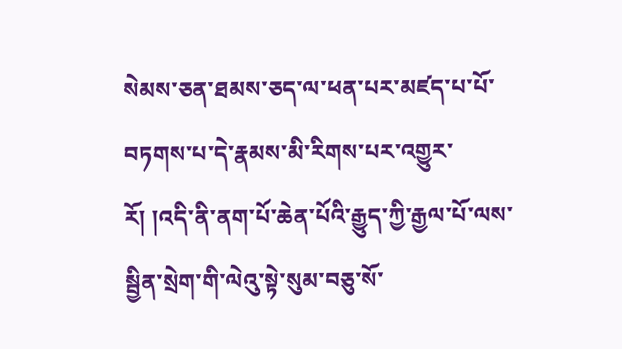སེམས་ཅན་ཐམས་ཅད་ལ་ཕན་པར་མཛད་པ་པོ་བཏགས་པ་དེ་རྣམས་མི་རིགས་པར་འགྱུར་རོ། །འདི་ནི་ནག་པོ་ཆེན་པོའི་རྒྱུད་ཀྱི་རྒྱལ་པོ་ལས་སྦྱིན་སྲེག་གི་ལེའུ་སྟེ་སུམ་བཅུ་སོ་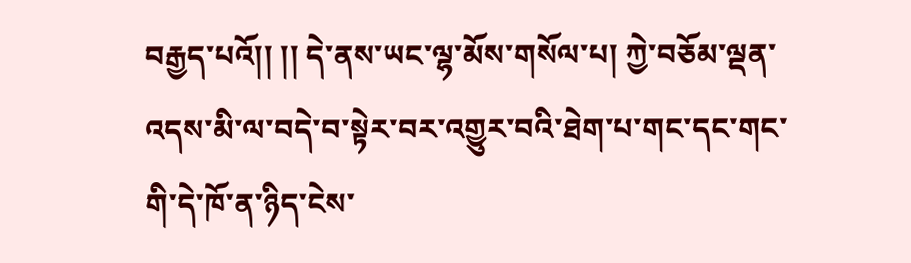བརྒྱད་པའོ།། །། དེ་ནས་ཡང་ལྷ་མོས་གསོལ་པ། ཀྱེ་བཅོམ་ལྡན་འདས་མི་ལ་བདེ་བ་སྟེར་བར་འགྱུར་བའི་ཐེག་པ་གང་དང་གང་གི་དེ་ཁོ་ན་ཉིད་ངེས་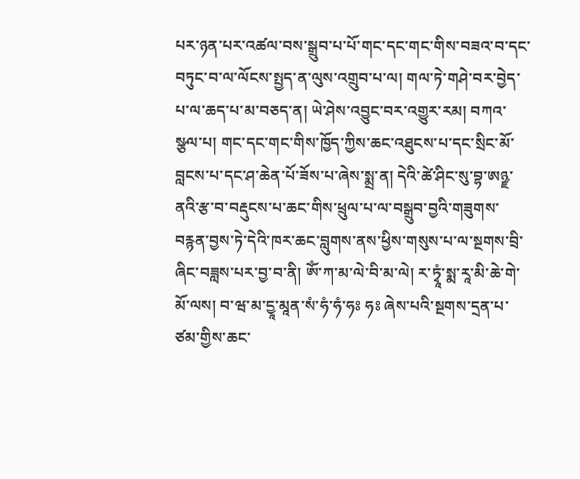པར་ཉན་པར་འཚལ་བས་སྒྲུབ་པ་པོ་གང་དང་གང་གིས་བཟའ་བ་དང་བཏུང་བ་ལ་ལོངས་སྤྱད་ན་ལུས་འགྲུབ་པ་ལ། གལ་ཏེ་གཤེ་བར་བྱེད་པ་ལ་ཆད་པ་མ་བཅད་ན། ཡེ་ཤེས་འབྱུང་བར་འགྱུར་རམ། བཀའ་སྩལ་པ། གང་དང་གང་གིས་ཁྱོད་ཀྱིས་ཆང་འཐུངས་པ་དང་སྲིང་མོ་བླངས་པ་དང་ཤ་ཆེན་པོ་ཟོས་པ་ཞེས་སྨྲ་ན། དེའི་ཚེ་ཤིང་སུ་བྷ་ཨཉྫ་ནའི་རྩ་བ་བརྡུངས་པ་ཆང་གིས་ཕྲུལ་པ་ལ་བསྒྲུབ་བྱའི་གཟུགས་བརྙན་བྱས་ཏེ་དེའི་ཁར་ཆང་བླུགས་ནས་ཕྱིས་གསུས་པ་ལ་སྔགས་བྲི་ཞིང་བཟླས་པར་བྱ་བ་ནི། ཨོཾ་ཀ་མ་ལེ་བི་མ་ལེ། ར་ཏྭཱཾ་སྨ་རཱ་མི་ཆེ་གེ་མོ་ལས། བ་ཝ་མ་དྱཱ་མཱན་སཾ་ཧཾ་ཧཾ་ཧཿ ཧཿ ཞེས་པའི་སྔགས་དྲན་པ་ཙམ་གྱིས་ཆང་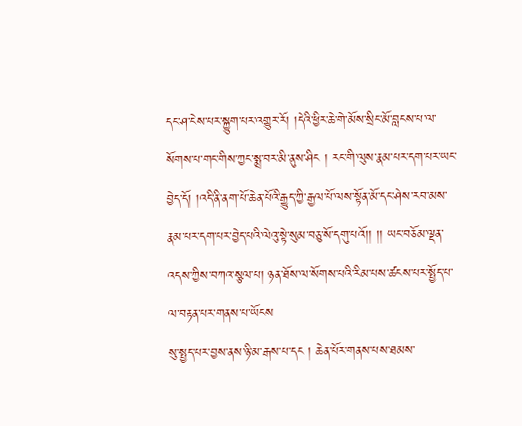དང་ཤ་ངེས་པར་སྐྱུག་པར་འགྱུར་རོ། །དེའི་ཕྱིར་ཆེ་གེ་མོས་སྲིང་མོ་བླངས་པ་ལ་སོགས་པ་གང་གིས་ཀྱང་སྨྲ་བར་མི་ནུས་ཤིང ། རང་གི་ལུས་རྣམ་པར་དག་པར་ཡང་བྱེད་དོ། །འདི་ནི་ནག་པོ་ཆེན་པོའི་རྒྱུད་ཀྱི་རྒྱལ་པོ་ལས་སྟོན་མོ་དང་ཤེས་རབ་མས་རྣམ་པར་དག་པར་བྱེད་པའི་ལེའུ་སྟེ་སུམ་བཅུ་སོ་དགུ་པའོ།། །། ཡང་བཅོམ་ལྡན་འདས་ཀྱིས་བཀའ་སྩལ་པ། ཉན་ཐོས་ལ་སོགས་པའི་རིམ་པས་ཚངས་པར་སྤྱོད་པ་ལ་བརྟན་པར་གནས་པ་ཡོངས
སུ་སྤྱད་པར་བྱས་ནས་ཉི་མ་རྒས་པ་དང ། ཆེན་པོར་གནས་པས་ཐམས་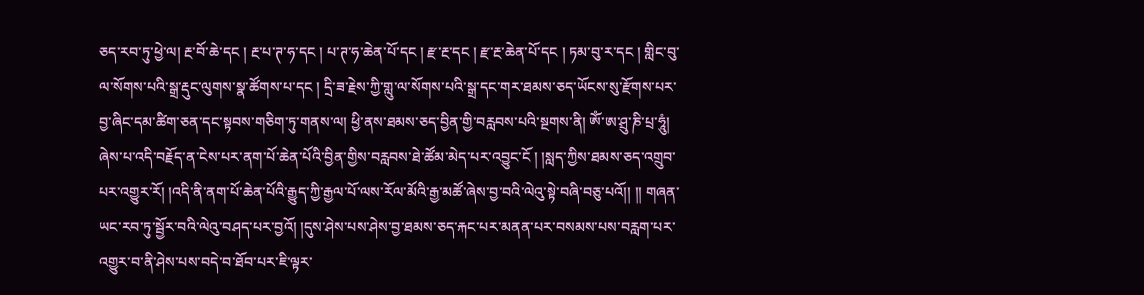ཅད་རབ་ཏུ་ཕྱེ་ལ། རྔ་བོ་ཆེ་དང ། རྔ་པ་ཊ་ཧ་དང ། པ་ཊ་ཧ་ཆེན་པོ་དང ། རྫ་རྔ་དང ། རྫ་རྔ་ཆེན་པོ་དང ། ཏམ་བུ་ར་དང ། གླིང་བུ་ལ་སོགས་པའི་སྒྲ་རྡུང་ལུགས་སྣ་ཚོགས་པ་དང ། དྲི་ཟ་རྗེས་ཀྱི་གླུ་ལ་སོགས་པའི་སྒྲ་དང་གར་ཐམས་ཅད་ཡོངས་སུ་རྫོགས་པར་བྱ་ཞིང་དམ་ཚིག་ཅན་དང་སྟབས་གཅིག་ཏུ་གནས་ལ། ཕྱི་ནས་ཐམས་ཅད་བྱིན་གྱི་བརླབས་པའི་སྔགས་ནི། ཨོཾ་ཨ་ཤྲུ་ཎི་པྲ་ཧཱུཾ། ཞེས་པ་འདི་བརྗོད་ན་ངེས་པར་ནག་པོ་ཆེན་པོའི་བྱིན་གྱིས་བརླབས་ཐེ་ཚོམ་མེད་པར་འབྱུང་ངོ ། །སླད་ཀྱིས་ཐམས་ཅད་འགྲུབ་པར་འགྱུར་རོ། །འདི་ནི་ནག་པོ་ཆེན་པོའི་རྒྱུད་ཀྱི་རྒྱལ་པོ་ལས་རོལ་མོའི་རྒྱ་མཚོ་ཞེས་བྱ་བའི་ལེའུ་སྟེ་བཞི་བཅུ་པའོ།། །། གཞན་ཡང་རབ་ཏུ་སྦྱོར་བའི་ལེའུ་བཤད་པར་བྱའོ། །དུས་ཤེས་པས་ཤེས་བྱ་ཐམས་ཅད་རྐང་པར་མནན་པར་བསམས་པས་བརླག་པར་འགྱུར་བ་ནི་ཤེས་པས་བདེ་བ་ཐོབ་པར་ཇི་ལྟར་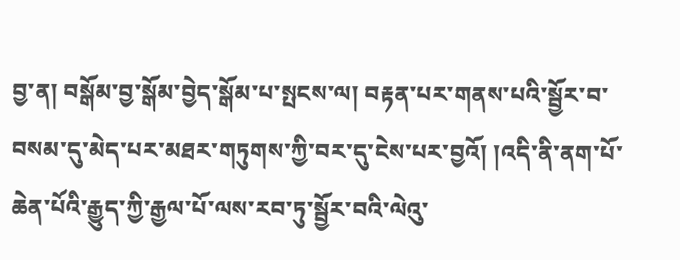བྱ་ན། བསྒོམ་བྱ་སྒོམ་བྱེད་སྒོམ་པ་སྤངས་ལ། བརྟན་པར་གནས་པའི་སྦྱོར་བ་བསམ་དུ་མེད་པར་མཐར་གཏུགས་ཀྱི་བར་དུ་ངེས་པར་བྱའོ། །འདི་ནི་ནག་པོ་ཆེན་པོའི་རྒྱུད་ཀྱི་རྒྱལ་པོ་ལས་རབ་ཏུ་སྦྱོར་བའི་ལེའུ་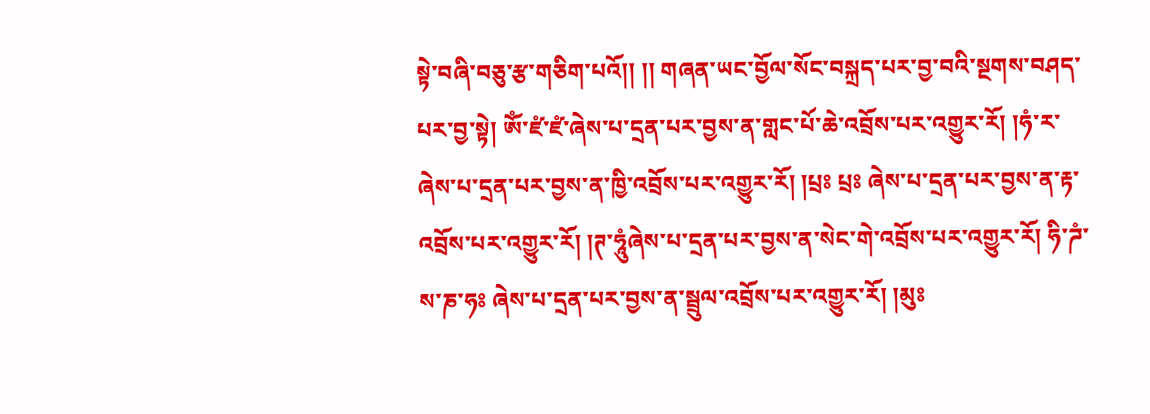སྟེ་བཞི་བཅུ་རྩ་གཅིག་པའོ།། །། གཞན་ཡང་བྱོལ་སོང་བསྐྲད་པར་བྱ་བའི་སྔགས་བཤད་པར་བྱ་སྟེ། ཨོཾ་ཛཾ་ཛཾ་ཞེས་པ་དྲན་པར་བྱས་ན་གླང་པོ་ཆེ་འབྲོས་པར་འགྱུར་རོ། །ཧཾ་ར་ཞེས་པ་དྲན་པར་བྱས་ན་ཁྱི་འབྲོས་པར་འགྱུར་རོ། །པྲཿ པྲཿ ཞེས་པ་དྲན་པར་བྱས་ན་རྟ་འབྲོས་པར་འགྱུར་རོ། །ཊ་ཧཱུཾཞེས་པ་དྲན་པར་བྱས་ན་སེང་གེ་འབྲོས་པར་འགྱུར་རོ། ཧི་ཌཾ་ས་ཎ་ཧཿ ཞེས་པ་དྲན་པར་བྱས་ན་སྦྲུལ་འབྲོས་པར་འགྱུར་རོ། །མུཿ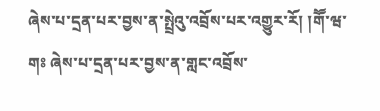ཞེས་པ་དྲན་པར་བྱས་ན་སྤྲེའུ་འབྲོས་པར་འགྱུར་རོ། །གཽ་ཝ་གཿ ཞེས་པ་དྲན་པར་བྱས་ན་གླང་འབྲོས་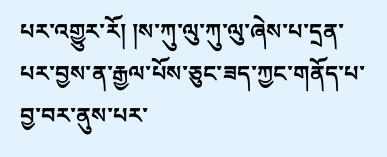པར་འགྱུར་རོ། །ས་ཀུ་ལུ་ཀུ་ལུ་ཞེས་པ་དྲན་པར་བྱས་ན་རྒྱལ་པོས་ཅུང་ཟད་ཀྱང་གནོད་པ་བྱ་བར་ནུས་པར་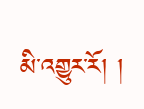མི་འགྱུར་རོ། །